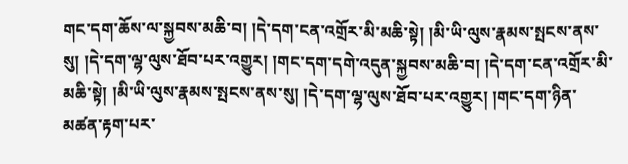གང་དག་ཆོས་ལ་སྐྱབས་མཆི་བ། །དེ་དག་ངན་འགྲོར་མི་མཆི་སྟེ། །མི་ཡི་ལུས་རྣམས་སྤངས་ནས་སུ། །དེ་དག་ལྷ་ལུས་ཐོབ་པར་འགྱུར། །གང་དག་དགེ་འདུན་སྐྱབས་མཆི་བ། །དེ་དག་ངན་འགྲོར་མི་མཆི་སྟེ། །མི་ཡི་ལུས་རྣམས་སྤངས་ནས་སུ། །དེ་དག་ལྷ་ལུས་ཐོབ་པར་འགྱུར། །གང་དག་ཉིན་མཚན་རྟག་པར་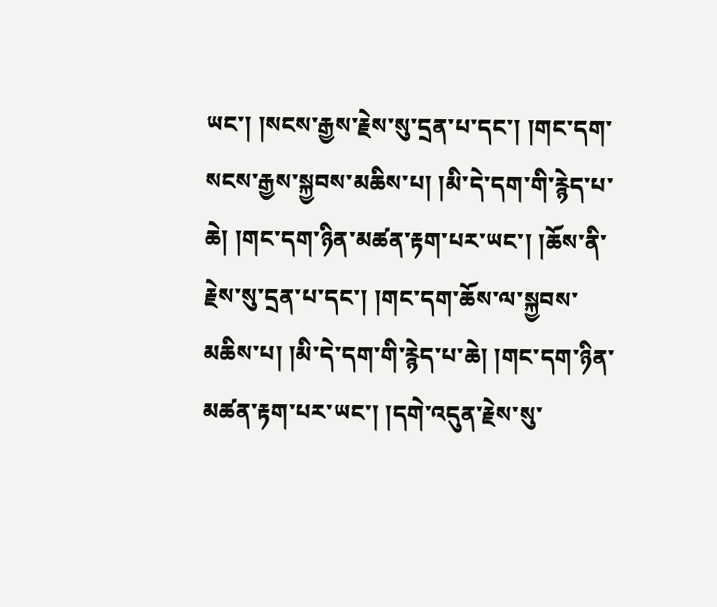ཡང་། །སངས་རྒྱས་རྗེས་སུ་དྲན་པ་དང་། །གང་དག་སངས་རྒྱས་སྐྱབས་མཆིས་པ། །མི་དེ་དག་གི་རྙེད་པ་ཆེ། །གང་དག་ཉིན་མཚན་རྟག་པར་ཡང་། །ཆོས་ནི་རྗེས་སུ་དྲན་པ་དང་། །གང་དག་ཆོས་ལ་སྐྱབས་མཆིས་པ། །མི་དེ་དག་གི་རྙེད་པ་ཆེ། །གང་དག་ཉིན་མཚན་རྟག་པར་ཡང་། །དགེ་འདུན་རྗེས་སུ་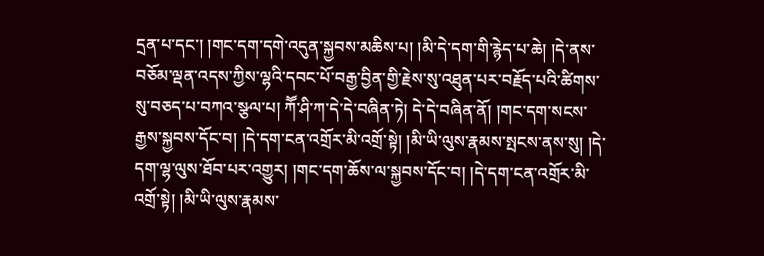དྲན་པ་དང་། །གང་དག་དགེ་འདུན་སྐྱབས་མཆིས་པ། །མི་དེ་དག་གི་རྙེད་པ་ཆེ། །དེ་ནས་བཅོམ་ལྡན་འདས་ཀྱིས་ལྷའི་དབང་པོ་བརྒྱ་བྱིན་གྱི་རྗེས་སུ་འཐུན་པར་བརྗོད་པའི་ཚིགས་སུ་བཅད་པ་བཀའ་སྩལ་པ། ཀཽ་ཤི་ཀ་དེ་དེ་བཞིན་ཏེ། དེ་དེ་བཞིན་ནོ། །གང་དག་སངས་རྒྱས་སྐྱབས་དོང་བ། །དེ་དག་ངན་འགྲོར་མི་འགྲོ་སྟེ། །མི་ཡི་ལུས་རྣམས་སྤངས་ནས་སུ། །དེ་དག་ལྷ་ལུས་ཐོབ་པར་འགྱུར། །གང་དག་ཆོས་ལ་སྐྱབས་དོང་བ། །དེ་དག་ངན་འགྲོར་མི་འགྲོ་སྟེ། །མི་ཡི་ལུས་རྣམས་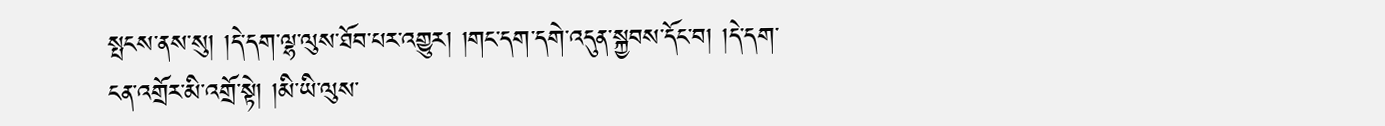སྤངས་ནས་སུ། །དེ་དག་ལྷ་ལུས་ཐོབ་པར་འགྱུར། །གང་དག་དགེ་འདུན་སྐྱབས་དོང་བ། །དེ་དག་ངན་འགྲོར་མི་འགྲོ་སྟེ། །མི་ཡི་ལུས་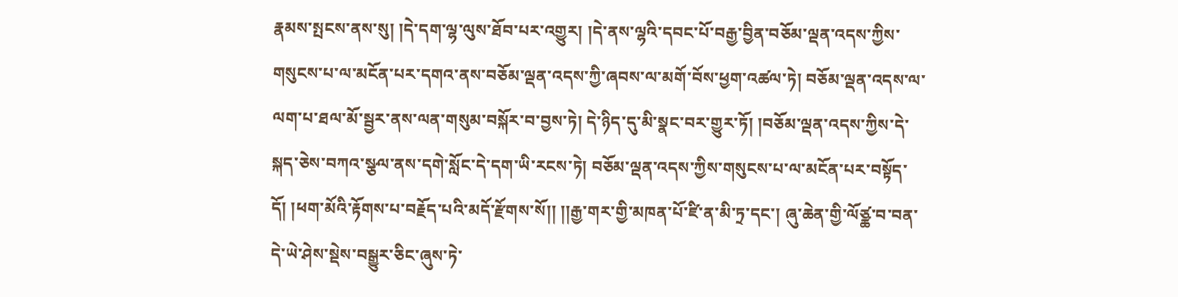རྣམས་སྤངས་ནས་སུ། །དེ་དག་ལྷ་ལུས་ཐོབ་པར་འགྱུར། །དེ་ནས་ལྷའི་དབང་པོ་བརྒྱ་བྱིན་བཅོམ་ལྡན་འདས་ཀྱིས་གསུངས་པ་ལ་མངོན་པར་དགའ་ནས་བཅོམ་ལྡན་འདས་ཀྱི་ཞབས་ལ་མགོ་བོས་ཕྱག་འཚལ་ཏེ། བཅོམ་ལྡན་འདས་ལ་ལག་པ་ཐལ་མོ་སྦྱར་ནས་ལན་གསུམ་བསྐོར་བ་བྱས་ཏེ། དེ་ཉིད་དུ་མི་སྣང་བར་གྱུར་ཏོ། །བཅོམ་ལྡན་འདས་ཀྱིས་དེ་སྐད་ཅེས་བཀའ་སྩལ་ནས་དགེ་སློང་དེ་དག་ཡི་རངས་ཏེ། བཅོམ་ལྡན་འདས་ཀྱིས་གསུངས་པ་ལ་མངོན་པར་བསྟོད་དོ། །ཕག་མོའི་རྟོགས་པ་བརྗོད་པའི་མདོ་རྫོགས་སོ།། །།རྒྱ་གར་གྱི་མཁན་པོ་ཛི་ན་མི་ཏྲ་དང་། ཞུ་ཆེན་གྱི་ལོཙྪ་བ་བན་དེ་ཡེ་ཤེས་སྡེས་བསྒྱུར་ཅིང་ཞུས་ཏེ་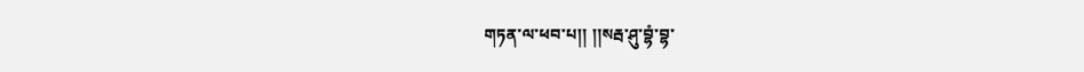གཏན་ལ་ཕབ་པ།། །།སརྦ་ཤུ་བྷཾ་བྷ་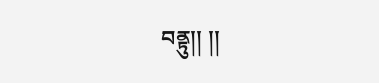བནྟུ།། །།